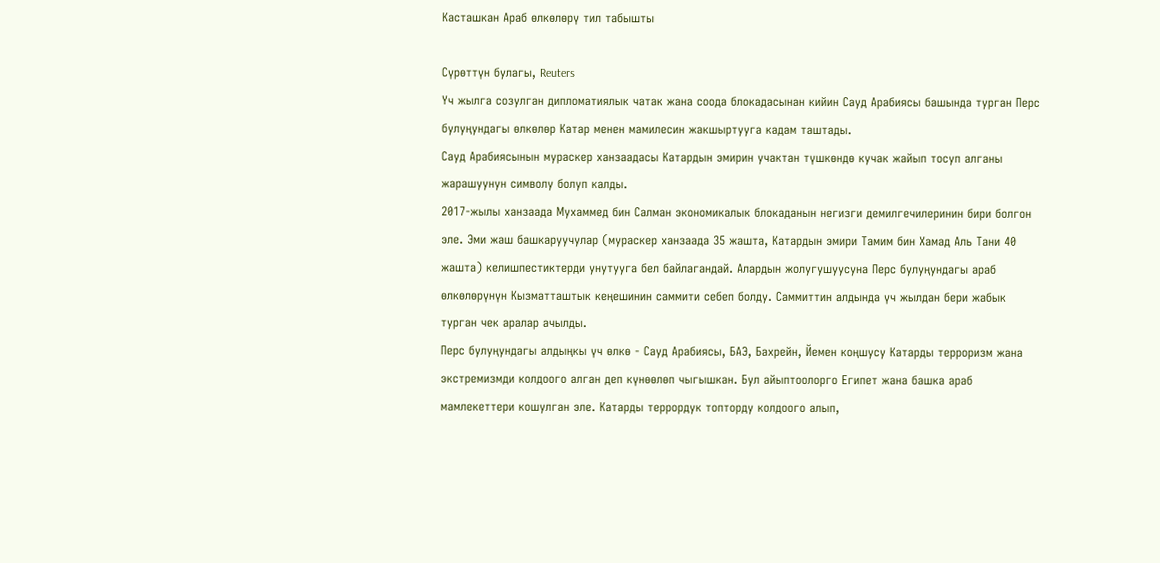Касташкан Араб өлкөлөрү тил табышты

Сүрөттүн булагы, Reuters
Үч жылга созулган дипломатиялык чатак жана соода блокадасынан кийин Сауд Арабиясы башында турган Перс булуңундагы өлкөлөр Катар менен мамилесин жакшыртууга кадам таштады.
Сауд Арабиясынын мураскер ханзаадасы Катардын эмирин учактан түшкөндө кучак жайып тосуп алганы жарашуунун символу болуп калды.
2017-жылы ханзаада Мухаммед бин Салман экономикалык блокаданын негизги демилгечилеринин бири болгон эле. Эми жаш башкаруучулар (мураскер ханзаада 35 жашта, Катардын эмири Тамим бин Хамад Аль Тани 40 жашта) келишпестиктерди унутууга бел байлагандай. Алардын жолугушуусуна Перс булуңундагы араб өлкөлөрүнүн Кызматташтык кеңешинин саммити себеп болду. Саммиттин алдында үч жылдан бери жабык турган чек аралар ачылды.
Перс булуңундагы алдыңкы үч өлкө - Сауд Арабиясы, БАЭ, Бахрейн, Йемен коңшусу Катарды терроризм жана экстремизмди колдоого алган деп күнөөлөп чыгышкан. Бул айыптоолорго Египет жана башка араб мамлекеттери кошулган эле. Катарды террордук топторду колдоого алып,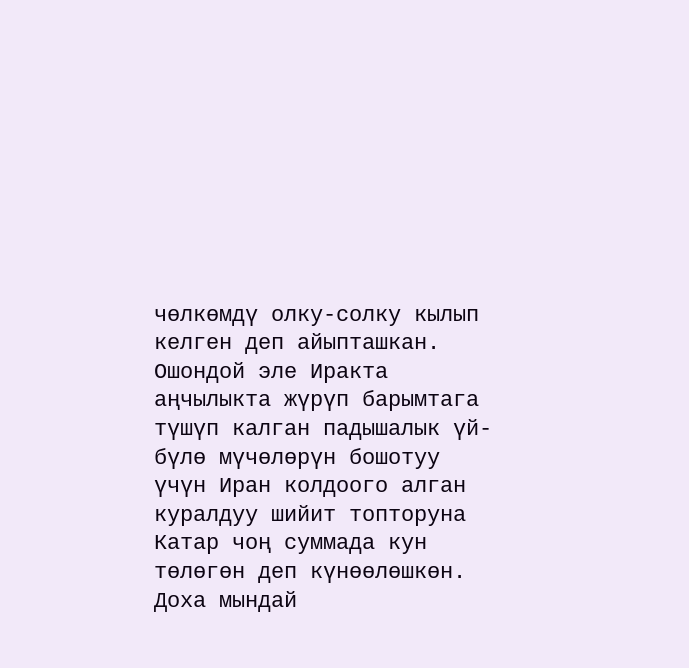чөлкөмдү олку-солку кылып келген деп айыпташкан. Ошондой эле Иракта аңчылыкта жүрүп барымтага түшүп калган падышалык үй-бүлө мүчөлөрүн бошотуу үчүн Иран колдоого алган куралдуу шийит топторуна Катар чоң суммада кун төлөгөн деп күнөөлөшкөн. Доха мындай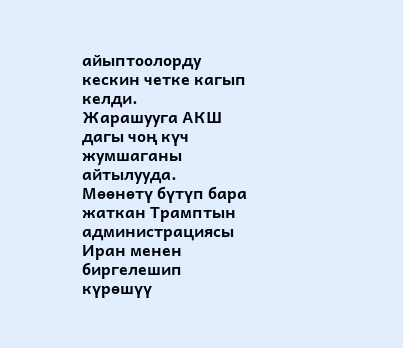айыптоолорду кескин четке кагып келди.
Жарашууга АКШ дагы чоң күч жумшаганы айтылууда. Мөөнөтү бүтүп бара жаткан Трамптын администрациясы Иран менен биргелешип күрөшүү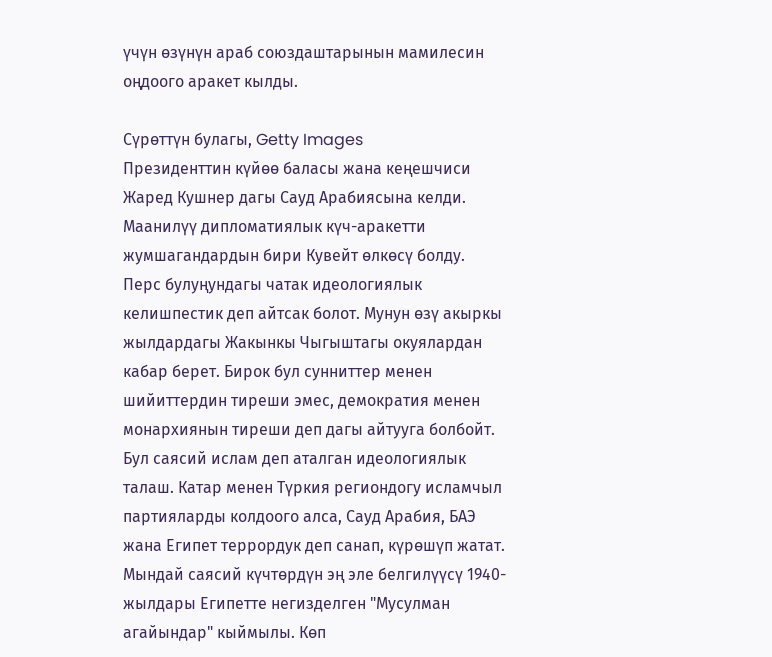үчүн өзүнүн араб союздаштарынын мамилесин оңдоого аракет кылды.

Сүрөттүн булагы, Getty Images
Президенттин күйөө баласы жана кеңешчиси Жаред Кушнер дагы Сауд Арабиясына келди. Маанилүү дипломатиялык күч-аракетти жумшагандардын бири Кувейт өлкөсү болду.
Перс булуңундагы чатак идеологиялык келишпестик деп айтсак болот. Мунун өзү акыркы жылдардагы Жакынкы Чыгыштагы окуялардан кабар берет. Бирок бул сунниттер менен шийиттердин тиреши эмес, демократия менен монархиянын тиреши деп дагы айтууга болбойт. Бул саясий ислам деп аталган идеологиялык талаш. Катар менен Түркия региондогу исламчыл партияларды колдоого алса, Сауд Арабия, БАЭ жана Египет террордук деп санап, күрөшүп жатат.
Мындай саясий күчтөрдүн эң эле белгилүүсү 1940-жылдары Египетте негизделген "Мусулман агайындар" кыймылы. Көп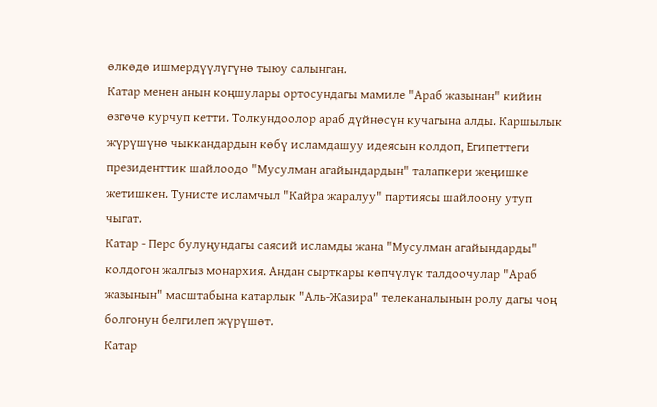өлкөдө ишмердүүлүгүнө тыюу салынган.
Катар менен анын коңшулары ортосундагы мамиле "Араб жазынан" кийин өзгөчө курчуп кетти. Толкундоолор араб дүйнөсүн кучагына алды. Каршылык жүрүшүнө чыккандардын көбү исламдашуу идеясын колдоп, Египеттеги президенттик шайлоодо "Мусулман агайындардын" талапкери жеңишке жетишкен. Тунисте исламчыл "Кайра жаралуу" партиясы шайлоону утуп чыгат.
Катар - Перс булуңундагы саясий исламды жана "Мусулман агайындарды" колдогон жалгыз монархия. Андан сырткары көпчүлүк талдоочулар "Араб жазынын" масштабына катарлык "Аль-Жазира" телеканалынын ролу дагы чоң болгонун белгилеп жүрүшөт.
Катар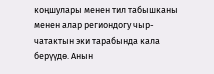коңшулары менен тил табышканы менен алар региондогу чыр-чатактын эки тарабында кала берүүдө. Анын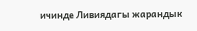ичинде Ливиядагы жарандык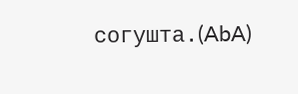согушта.(AbA)